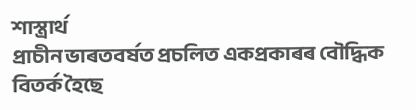শাস্ত্ৰাৰ্থ
প্ৰাচীন ভাৰতবৰ্ষত প্ৰচলিত একপ্ৰকাৰৰ বৌদ্ধিক বিতৰ্ক হৈছে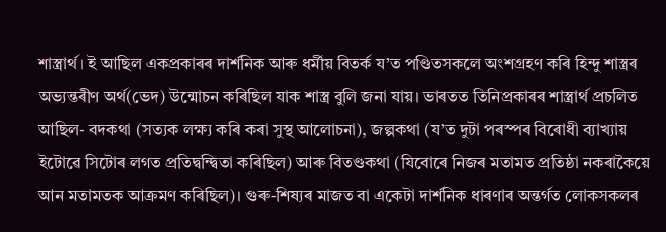শাস্ত্ৰাৰ্থ। ই আছিল একপ্ৰকাৰৰ দাৰ্শনিক আৰু ধৰ্মীয় বিতৰ্ক য’ত পণ্ডিতসকলে অংশগ্ৰহণ কৰি হিন্দু শাস্ত্ৰৰ অভ্যন্তৰীণ অৰ্থ(ভেদ) উন্মোচন কৰিছিল যাক শাস্ত্ৰ বুলি জনা যায়। ভাৰতত তিনিপ্ৰকাৰৰ শাস্ত্ৰাৰ্থ প্ৰচলিত আছিল- বদকথা (সত্যক লক্ষ্য কৰি কৰা সুস্থ আলোচনা), জল্পকথা (য’ত দুটা পৰস্পৰ বিৰোধী ব্যাখ্যায় ইটোৱে সিটোৰ লগত প্ৰতিদ্বন্দ্বিতা কৰিছিল) আৰু বিতণ্ডকথা (যিবোৰে নিজৰ মতামত প্ৰতিষ্ঠা নকৰাকৈয়ে আন মতামতক আক্ৰমণ কৰিছিল)। গুৰু-শিষ্যৰ মাজত বা একেটা দাৰ্শনিক ধাৰণাৰ অন্তৰ্গত লোকসকলৰ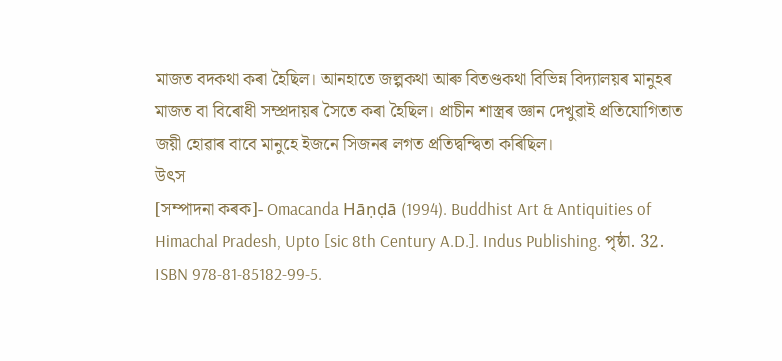মাজত বদকথা কৰা হৈছিল। আনহাতে জল্পকথা আৰু বিতণ্ডকথা বিভিন্ন বিদ্যালয়ৰ মানুহৰ মাজত বা বিৰোধী সম্প্ৰদায়ৰ সৈতে কৰা হৈছিল। প্ৰাচীন শাস্ত্ৰৰ জ্ঞান দেখুৱাই প্ৰতিযোগিতাত জয়ী হোৱাৰ বাবে মানুহে ইজনে সিজনৰ লগত প্ৰতিদ্বন্দ্বিতা কৰিছিল।
উৎস
[সম্পাদনা কৰক]- Omacanda Hāṇḍā (1994). Buddhist Art & Antiquities of Himachal Pradesh, Upto [sic 8th Century A.D.]. Indus Publishing. পৃষ্ঠা. 32. ISBN 978-81-85182-99-5.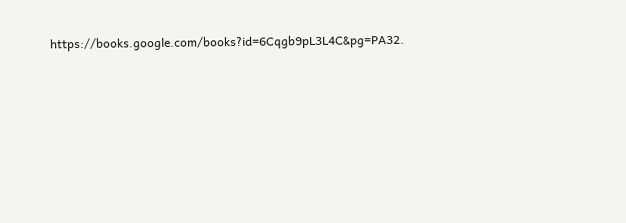https://books.google.com/books?id=6Cqgb9pL3L4C&pg=PA32.